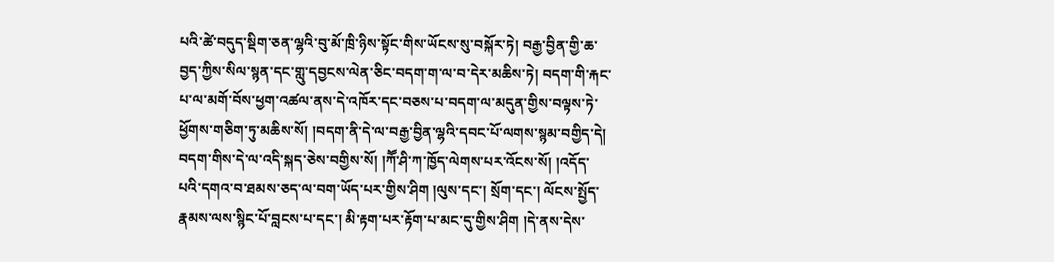པའི་ཚེ་བདུད་སྡིག་ཅན་ལྷའི་བུ་མོ་ཁྲི་ཉིས་སྟོང་གིས་ཡོངས་སུ་བསྐོར་ཏེ། བརྒྱ་བྱིན་གྱི་ཆ་བྱད་ཀྱིས་སིལ་སྙན་དང་གླུ་དབྱངས་ལེན་ཅིང་བདག་ག་ལ་བ་དེར་མཆིས་ཏེ། བདག་གི་རྐང་པ་ལ་མགོ་བོས་ཕྱག་འཚལ་ནས་དེ་འཁོར་དང་བཅས་པ་བདག་ལ་མདུན་གྱིས་བལྟས་ཏེ་ཕྱོགས་གཅིག་ཏུ་མཆིས་སོ། །བདག་ནི་དེ་ལ་བརྒྱ་བྱིན་ལྷའི་དབང་པོ་ལགས་སྙམ་བགྱིད་དེ། བདག་གིས་དེ་ལ་འདི་སྐད་ཅེས་བགྱིས་སོ། །ཀཽ་ཤི་ཀ་ཁྱོད་ལེགས་པར་འོངས་སོ། །འདོད་པའི་དགའ་བ་ཐམས་ཅད་ལ་བག་ཡོད་པར་གྱིས་ཤིག །ལུས་དང་། སྲོག་དང་། ལོངས་སྤྱོད་རྣམས་ལས་སྙིང་པོ་བླངས་པ་དང་། མི་རྟག་པར་རྟོག་པ་མང་དུ་གྱིས་ཤིག །དེ་ནས་དེས་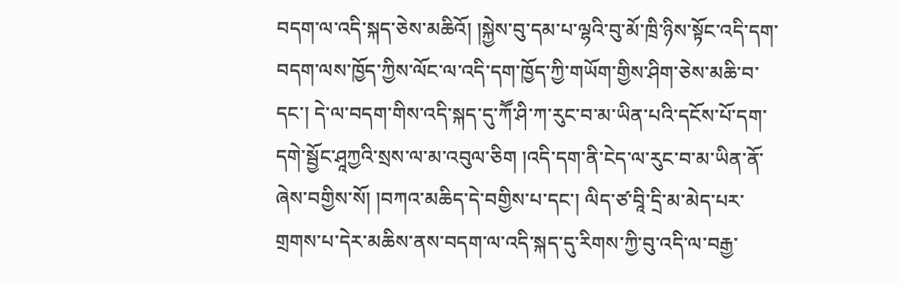བདག་ལ་འདི་སྐད་ཅེས་མཆིའོ། །སྐྱེས་བུ་དམ་པ་ལྷའི་བུ་མོ་ཁྲི་ཉིས་སྟོང་འདི་དག་བདག་ལས་ཁྱོད་ཀྱིས་ལོང་ལ་འདི་དག་ཁྱོད་ཀྱི་གཡོག་གྱིས་ཤིག་ཅེས་མཆི་བ་དང་། དེ་ལ་བདག་གིས་འདི་སྐད་དུ་ཀཽ་ཤི་ཀ་རུང་བ་མ་ཡིན་པའི་དངོས་པོ་དག་དགེ་སྦྱོང་ཤཱཀྱའི་སྲས་ལ་མ་འབུལ་ཅིག །འདི་དག་ནི་ངེད་ལ་རུང་བ་མ་ཡིན་ནོ་ཞེས་བགྱིས་སོ། །བཀའ་མཆིད་དེ་བགྱིས་པ་དང་། ལིད་ཙ་བཱི་དྲི་མ་མེད་པར་གྲགས་པ་དེར་མཆིས་ནས་བདག་ལ་འདི་སྐད་དུ་རིགས་ཀྱི་བུ་འདི་ལ་བརྒྱ་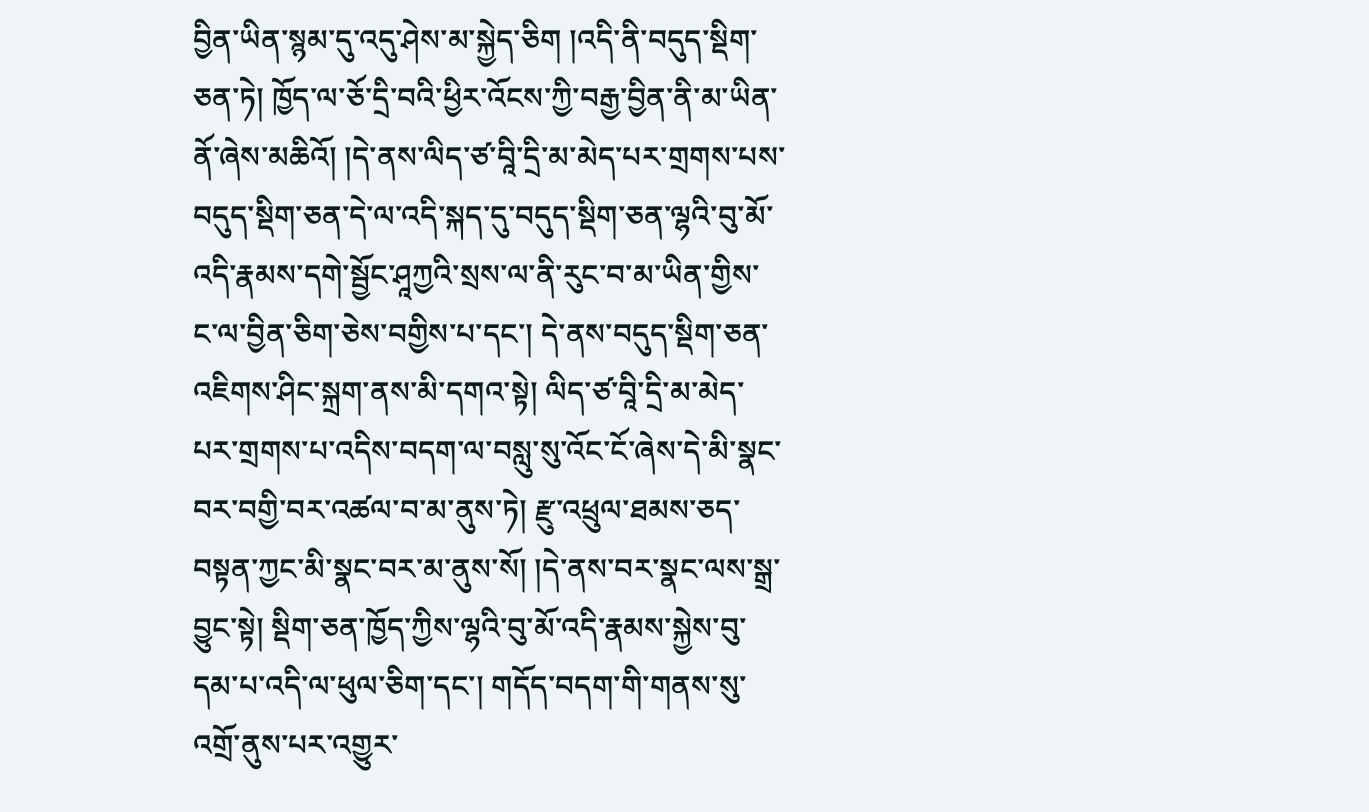བྱིན་ཡིན་སྙམ་དུ་འདུ་ཤེས་མ་སྐྱེད་ཅིག །འདི་ནི་བདུད་སྡིག་ཅན་ཏེ། ཁྱོད་ལ་ཅོ་དྲི་བའི་ཕྱིར་འོངས་ཀྱི་བརྒྱ་བྱིན་ནི་མ་ཡིན་ནོ་ཞེས་མཆིའོ། །དེ་ནས་ལིད་ཙ་བཱི་དྲི་མ་མེད་པར་གྲགས་པས་བདུད་སྡིག་ཅན་དེ་ལ་འདི་སྐད་དུ་བདུད་སྡིག་ཅན་ལྷའི་བུ་མོ་འདི་རྣམས་དགེ་སྦྱོང་ཤཱཀྱའི་སྲས་ལ་ནི་རུང་བ་མ་ཡིན་གྱིས་ང་ལ་བྱིན་ཅིག་ཅེས་བགྱིས་པ་དང་། དེ་ནས་བདུད་སྡིག་ཅན་འཇིགས་ཤིང་སྐྲག་ནས་མི་དགའ་སྟེ། ལིད་ཙ་བཱི་དྲི་མ་མེད་པར་གྲགས་པ་འདིས་བདག་ལ་བསླུ་སུ་འོང་ངོ་ཞེས་དེ་མི་སྣང་བར་བགྱི་བར་འཚལ་བ་མ་ནུས་ཏེ། རྫུ་འཕྲུལ་ཐམས་ཅད་བསྟན་ཀྱང་མི་སྣང་བར་མ་ནུས་སོ། །དེ་ནས་བར་སྣང་ལས་སྒྲ་བྱུང་སྟེ། སྡིག་ཅན་ཁྱོད་ཀྱིས་ལྷའི་བུ་མོ་འདི་རྣམས་སྐྱེས་བུ་དམ་པ་འདི་ལ་ཕུལ་ཅིག་དང་། གདོད་བདག་གི་གནས་སུ་འགྲོ་ནུས་པར་འགྱུར་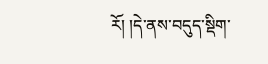རོ། །དེ་ནས་བདུད་སྡིག་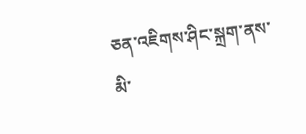ཅན་འཇིགས་ཤིང་སྐྲག་ནས་མི་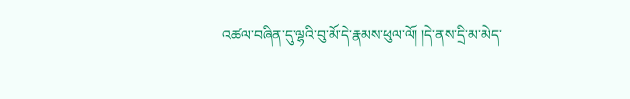འཚལ་བཞིན་དུ་ལྷའི་བུ་མོ་དེ་རྣམས་ཕུལ་ལོ། །དེ་ནས་དྲི་མ་མེད་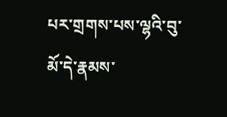པར་གྲགས་པས་ལྷའི་བུ་མོ་དེ་རྣམས་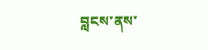བླངས་ནས་